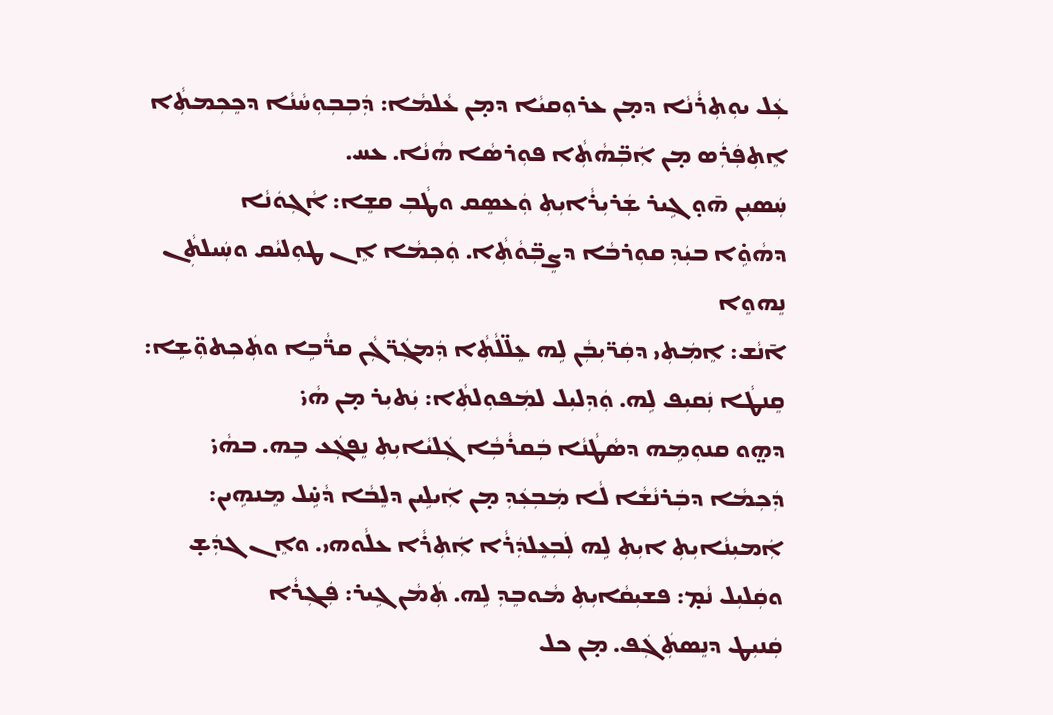ܥܲܠ ܝܘܼܬܼܪܵܢܵܐ ܕܡ̣ܢ ܥܪܘܼܩܝܵܐ ܕܡ̣ܢ ܥܵܠܡܵܐ: ܕܲܒܼܒܼܘܼܚܵܢܵܐ ܕܟܸܟܼܡܬܼܵܐ
ܐܸܬܼܦܲܪܲܣ ܡ̣ܢ ܐܲܒܼ̈ܗܵܬܼܵܐ ܦܘܼܪܤܵܐ ܗܵܢܵܐ. ܥܚ.
ܚܲܤܝܼܢ ܗ̄ܘ̣ ܓܹܝܪ ܫܲܪܝܼܪܵܐܝܼܬܼ ܘܲܥܤܸܩ ܘܛܵܒܼ ܩܫܸܐ: ܐܵܓܼܘܿܢܵܐ
ܕܗܵܘܹ̇ܐ ܒܝܲܕܼ ܩܘܼܪܒܵܐ ܕܨܸܒܼ̈ܘܵܬܼܵܐ. ܘܲܟܼܡܵܐ ܐܸܢ ܛܘܼܠܝܵܩ ܘܚܲܝܠܬܼܵܢ ܢܸܗܘܸܐ
ܐ̄ܢܵܫ: ܐܸܡܲܬܼܝ ܕܩܲܪ̈ܝܼܒܼܵܢ ܠܹܗ ܥܸܠ̈ܠܵܬܼܵܐ ܕܲܡܓܲܪ̈ܓܼܵܢ ܩܪ̈ܵܒܹܐ ܘܬܲܟܼܬܘܼ̈ܫܹܐ:
ܩܸܢܛܵܐ ܢܲܩܝܼܦ ܠܹܗ. ܘܲܕܼܠܝܼܠ ܠܡܲܦܘܼܠܬܼܵܐ: ܝܲܬܝܼܪ ܡ̣ܢ ܗܵܝ̇
ܕܗ̤ܘ ܩܢܘܼܡܹܗ ܕܤܵܛܵܢܵܐ ܒܲܩܪܵܒܼܵܐ ܓܲܠܝܵܐܝܼܬܼ ܢܸܦܓܲܥ ܒܹܗ. ܒܗܵܝ̇
ܕܲܟܼܡܵܐ ܕܒܲܪܢܵܫܵܐ ܠܵܐ ܡܲܒܼܥܲܕܼ ܡ̣ܢ ܐܲܝܠܹܝܢ ܕܠܸܒܵܐ ܕܵܚܹ̇ܠ ܡܸܢܗܹܝܢ:
ܐܲܡܝܼܢܵܐܝܼܬܼ ܐܝܼܬܼ ܠܹܗ ܠܲܒܼܥܸܠܕܲܪܵܐ ܐܲܬܼܪܵܐ ܥܠܵܘܗܝ. ܘܐܸܢ ܓܕܲܫ̣
ܘܩܲܠܝܼܠ ܢܵܡ̣: ܦܫܝܼܩܵܐܝܼܬܼ ܡܵܘܒܸܕܼ ܠܹܗ. ܬܲܡܵܢ ܓܹܝܪ: ܦܲܓܼܪܵܐ
ܩܲܢܝܼܛ ܕܢܸܤܬܲܓܲܦ. ܡ̣ܢ ܟܠ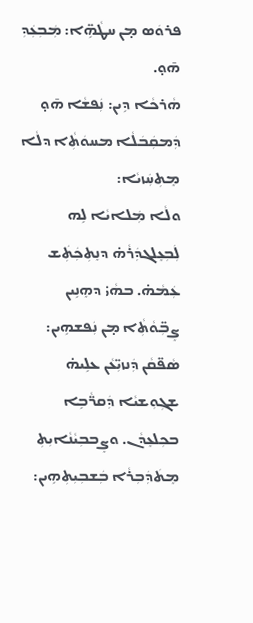ܦܪܘܿܣ ܡ̣ܢ ܚܛܵܗܹ̈ܐ: ܡܲܒܼܥܲܕܼ ܗ̄ܘ̣.
ܗܵܪܟܵܐ ܕܹܝܢ: ܢܲܦܫܵܐ ܗ̄ܘ̣ ܕܲܡܩܲܒܿܠܵܐ ܡܚܘܿܬܼܵܐ ܕܠܵܐ ܡܸܬܼܚܲܙܝܵܐ:
ܘܠܵܐ ܡܲܠܐܝܵܐ ܠܹܗ ܠܲܒܼܥܸܠܓܕܲܪܵܗ̇ ܕܢܸܬܼܟܲܬܲܫ ܥܲܡܵܗ̇. ܒܗܵܝ̇ ܕܗܸܢܹܝܢ
ܨܸܒܼ̈ܘܵܬܼܵܐ ܡ̣ܢ ܢܲܦܫܗܹܝܢ: ܤܵܦ̈ܩܵܢ ܕܲܢܙܝܼ̈ܥܵܢ ܥܠܹܝܗ̇ ܫܓܼܘܼܫܝܵܐ ܕܲܩܪ̈ܵܒܹܐ
ܒܟܼܠܥܸܕܵܢ. ܘܨܸܒܒܼܝܵܢܵܐܝܼܬܼ ܡܸܬܿܕܲܒܼܪܵܐ ܒܲܫܒܼܝܼܬܼܗܹܝܢ: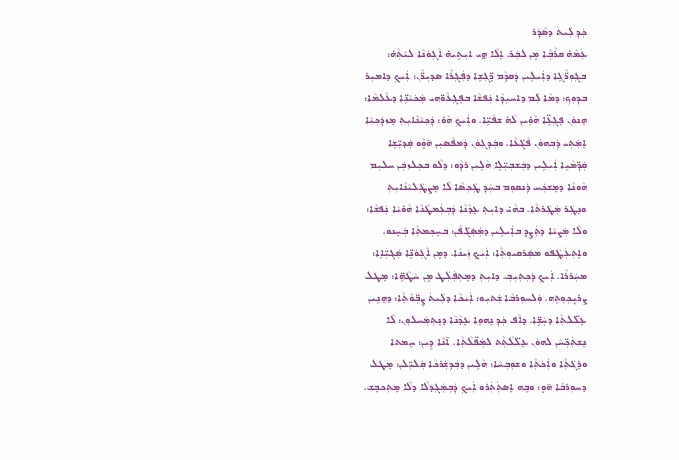ܟܲܕܼ ܠܲܝܬܿ ܕܤܵܕܲܪ
ܥܲܡܵܗ̇ ܩܪܵܒܼܵܐ ܡ̣ܢ ܠܒܲܪ. ܐܸܠܵܐ ܗ̤ܝ ܐܝܼܬܹܝܗ̇ ܐܵܓܼܘܿܢܵܐ ܠܝܵܬܼܵܗ̇:
ܒܓܼܘܼܪ̈ܵܓܹܐ ܕܐܲܝܠܹܝܢ ܕܲܩܕܼܵܡ ܪܸ̈ܓܼܫܹܐ ܕܦܲܓܼܪܵܐ ܤܕܝܼܪ̈ܵܢ: ܐܲܝܟܼ ܕܐܡܝܼܪ
ܒܕܼܘܼܟ: ܕܡܵܐ ܠܲܡ ܕܐܚܝܼܕܼܵܐ ܢܲܦܫܵܐ ܒܦܸܓܼܥܵܘ̈ܗܝ ܡܲܟܿܝܵܢܹ̈ܐ ܕܥܵܠܡܵܐ:
ܗܸܢܘܿܢ ܦܸܓܼܥܹ̈ܐ ܗܵܘܹ̇ܝܢ ܠܵܗ̇ ܫܦܵܝܹ̈ܐ. ܘܐܲܝܟܼ ܗܵܘ̇: ܕܲܟܼܝܵܢܵܐܝܼܬܼ ܡܸܙܕܲܟܼܝܵܐ
ܐܸܡܲܬܼܝ ܕܲܒܼܗܘܿܢ ܦܵܓ̇ܥܵܐ. ܘܒܲܕܼܓܼܘܿܢ ܕܲܡܦܵܤܝܼܢ ܗ̄ܘ̣ܵܘ ܩܲܕܝܼ̈ܫܹܐ
ܩܲܕܼ̈ܡܵܝܹܐ ܐܲܝܠܹܝܢ ܕܒܲܫܒܼܝܼ̈ܠܹܐ ܗܵܠܹܝܢ ܪܕܼܵܘ: ܕܠܵܘ ܒܟܼܠܙܒܲܢ ܚܠܝܼܡ
ܗܵܘܢܵܐ ܕܡܸܫܟܲܚ ܕܲܢܩܘܼܡ ܒܚܲܕܼ ܛܲܟܼܤܵܐ ܠܵܐ ܡܸܨܛܲܠܝܵܢܵܐܝܼܬܼ
ܘܢܸܛܲܪ ܡܲܛܲܪܬܵܐ. ܒܗܵܝ̇ ܕܐܝܼܬܼ ܥܸܕܵܢܵܐ ܕܲܒܼܥܲܡܛܵܢܵܐ ܗܵܘ̇ܝܵܐ ܢܲܦܫܵܐ:
ܘܠܵܐ ܡܲܨܝܵܐ ܕܬܲܨܸܕܸ ܒܐܲܝܠܹܝܢ ܕܡܲܤܲܓ̈ܦܵܢ: ܒܚܸܟܼܡܬܼܵܐ ܒܲܚܸܢܘ.
ܘܐܸܬܼܥܲܛܲܦܘ ܡܤܲܪܩܝܘܼܬܼܵܐ: ܐܲܝܟܼ ܙܲܝܢܵܐ. ܕܡ̣ܢ ܐܵܓܼܘܿܢܹ̈ܐ ܤܲܓܝܼ̈ܐܹܐ:
ܡܚܲܪܪܵܐ. ܐܲܝܟܼ ܕܲܟܼܬܼܝܼܒܼ. ܕܐܝܼܬܼ ܕܡܸܬܼܦܲܠܲܛ ܡ̣ܢ ܚܵܛܵܗܹ̈ܐ: ܡܸܛܠ
ܨܪܝܼܸܟܼܘܼܬܹܗ. ܘܲܠܚܘܼܪܒܵܐ ܫܲܬܝܼܘ: ܐܲܝܟܵܐ ܕܠܲܝܬܿ ܨܸܒܼ̈ܘܵܬܼܵܐ: ܕܗܸܢܹܝܢ
ܥܸܠ̈ܠܬܼܵܐ ܕܚܲܫܹ̈ܐ. ܕܐܵܦ ܟܲܕܼ ܢܸܗܘܸܐ ܥܸܕܵܢܵܐ ܕܢܸܬܼܡܲܚܠܘܼܢ: ܠܵܐ
ܢܸܫܬܲܟܼ̈ܚܵܢ ܠܗܘܿܢ ܥܸܠ̈ܠܵܬܼܵܬ ܠܡܲܦ̈ܠܵܬܼܵܐ. ܐ̄ܢܵܐ ܕܹܝܢ: ܚܸܡܬܐ
ܘܪܸܓܿܬܼܵܐ ܘܐܲܟܿܬܼܵܐ ܘܫܘܼܒܼܚܵܐ: ܗܵܠܹܝܢ ܕܒܲܕܼܫܲܪܟܵܐ ܩܲܠܝܼ̈ܠܢ: ܡܸܛܠ
ܕܚܘܼܪܒܵܐ ܗ̄ܘ̣: ܘܒܹܗ ܐܸܤܬܲܬܲܪܘ ܐܲܝܟܼ ܕܲܒܼܡܲܓܼܕܠܵܐ ܕܠܵܐ ܡܸܬܼܟܒܸܫ.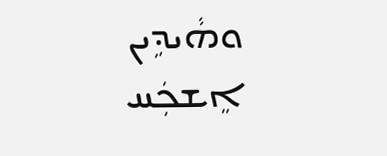ܘܗܵܝܕܹܝܢ ܐܸܫܟܲܚ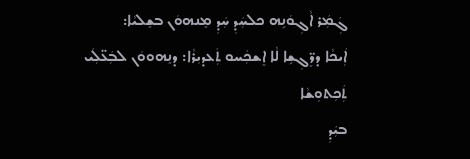ܓܲܡܲܪ ܐܵܓܼܘܿܢܹܗ ܟܠܚܲܕܼ ܚܲܕܼ ܡܸܢܗܘܿܢ ܒܫܸܠܝܵܐ:
ܐܲܝܟܵܐ ܕܪܸ̈ܓܼܫܹܐ ܠܵܐ ܐܸܫܟܲܚܘ ܬܲܥܕܝܼܪܵܐ: ܕܢܸܗܘܘܿܢ ܠܒܲܥ̈ܠܲܝ ܬܲܟܼܬܘܼܫܵܐ
ܒܝܲܕܼ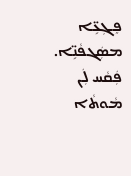ܦܸܓܼܥܹ̈ܐ ܡܤܲܓܦܵܢܹ̈ܐ. ܦܲܩܵܚ ܠܲܢ ܡܵܘܬܵܐ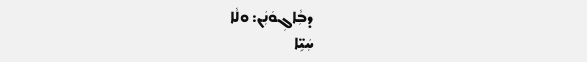ܕܒܼܵܐܓܼܘܿܢܲܢ: ܘܠܵܐ
ܚܲܝܹ̈ܐ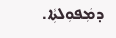ܕܡܲܦܘܼܠܬܼܵܐ.